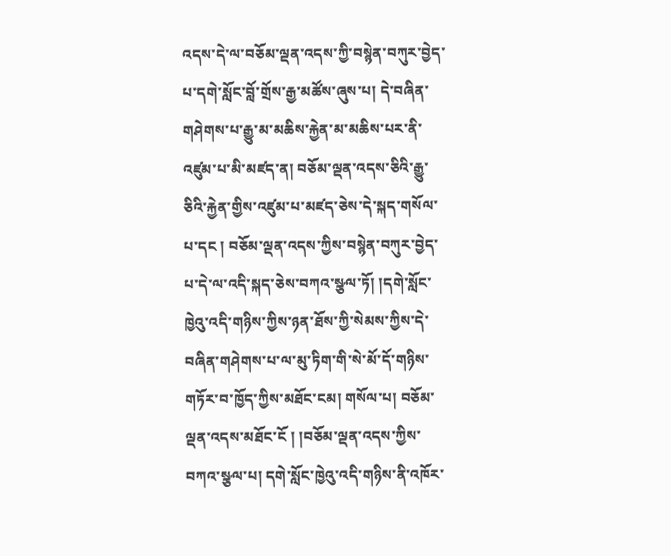འདས་དེ་ལ་བཅོམ་ལྡན་འདས་ཀྱི་བསྙེན་བཀུར་བྱེད་པ་དགེ་སློང་བློ་གྲོས་རྒྱ་མཚོས་ཞུས་པ། དེ་བཞིན་གཤེགས་པ་རྒྱུ་མ་མཆིས་རྐྱེན་མ་མཆིས་པར་ནི་འཛུམ་པ་མི་མཛད་ན། བཅོམ་ལྡན་འདས་ཅིའི་རྒྱུ་ཅིའི་རྐྱེན་གྱིས་འཛུམ་པ་མཛད་ཅེས་དེ་སྐད་གསོལ་པ་དང ། བཅོམ་ལྡན་འདས་ཀྱིས་བསྙེན་བཀུར་བྱེད་པ་དེ་ལ་འདི་སྐད་ཅེས་བཀའ་སྩལ་ཏོ། །དགེ་སློང་ཁྱེའུ་འདི་གཉིས་ཀྱིས་ཉན་ཐོས་ཀྱི་སེམས་ཀྱིས་དེ་བཞིན་གཤེགས་པ་ལ་མུ་ཏིག་གི་སེ་མོ་དོ་གཉིས་གཏོར་བ་ཁྱོད་ཀྱིས་མཐོང་ངམ། གསོལ་པ། བཅོམ་ལྡན་འདས་མཐོང་ངོ ། །བཅོམ་ལྡན་འདས་ཀྱིས་བཀའ་སྩལ་པ། དགེ་སློང་ཁྱེའུ་འདི་གཉིས་ནི་འཁོར་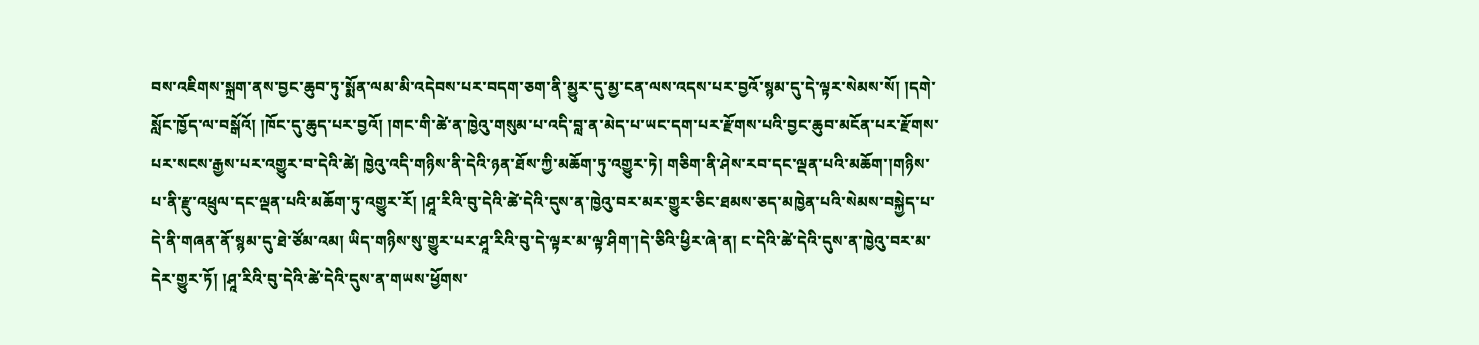བས་འཇིགས་སྐྲག་ནས་བྱང་ཆུབ་ཏུ་སྨོན་ལམ་མི་འདེབས་པར་བདག་ཅག་ནི་མྱུར་དུ་མྱ་ངན་ལས་འདས་པར་བྱའོ་སྙམ་དུ་དེ་ལྟར་སེམས་སོ། །དགེ་སློང་ཁྱོད་ལ་བསྒོའོ། །ཁོང་དུ་ཆུད་པར་བྱའོ། །གང་གི་ཚེ་ན་ཁྱེའུ་གསུམ་པ་འདི་བླ་ན་མེད་པ་ཡང་དག་པར་རྫོགས་པའི་བྱང་ཆུབ་མངོན་པར་རྫོགས་པར་སངས་རྒྱས་པར་འགྱུར་བ་དེའི་ཚེ། ཁྱེའུ་འདི་གཉིས་ནི་དེའི་ཉན་ཐོས་ཀྱི་མཆོག་ཏུ་འགྱུར་ཏེ། གཅིག་ནི་ཤེས་རབ་དང་ལྡན་པའི་མཆོག་།གཉིས་པ་ནི་རྫུ་འཕྲུལ་དང་ལྡན་པའི་མཆོག་ཏུ་འགྱུར་རོ། །ཤཱ་རིའི་བུ་དེའི་ཚེ་དེའི་དུས་ན་ཁྱེའུ་བར་མར་གྱུར་ཅིང་ཐམས་ཅད་མཁྱེན་པའི་སེམས་བསྐྱེད་པ་དེ་ནི་གཞན་ནོ་སྙམ་དུ་ཐེ་ཙོམ་འམ། ཡིད་གཉིས་སུ་གྱུར་པར་ཤཱ་རིའི་བུ་དེ་ལྟར་མ་ལྟ་ཤིག་།དེ་ཅིའི་ཕྱིར་ཞེ་ན། ང་དེའི་ཚེ་དེའི་དུས་ན་ཁྱེའུ་བར་མ་དེར་གྱུར་ཏོ། །ཤཱ་རིའི་བུ་དེའི་ཚེ་དེའི་དུས་ན་གཡས་ཕྱོགས་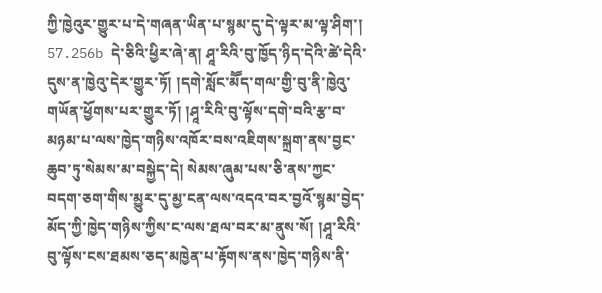ཀྱི་ཁྱེའུར་གྱུར་པ་དེ་གཞན་ཡིན་པ་སྙམ་དུ་དེ་ལྟར་མ་ལྟ་ཤིག་། 57.256b དེ་ཅིའི་ཕྱིར་ཞེ་ན། ཤཱ་རིའི་བུ་ཁྱོད་ཉིད་དེའི་ཚེ་དེའི་དུས་ན་ཁྱེའུ་དེར་གྱུར་ཏོ། །དགེ་སློང་མཽད་གལ་གྱི་བུ་ནི་ཁྱེའུ་གཡོན་ཕྱོགས་པར་གྱུར་ཏོ། །ཤཱ་རིའི་བུ་ལྟོས་དགེ་བའི་རྩ་བ་མཉམ་པ་ལས་ཁྱེད་གཉིས་འཁོར་བས་འཇིགས་སྐྲག་ནས་བྱང་ཆུབ་ཏུ་སེམས་མ་བསྐྱེད་དེ། སེམས་ཞུམ་པས་ཅི་ནས་ཀྱང་བདག་ཅག་གིས་མྱུར་དུ་མྱ་ངན་ལས་འདའ་བར་བྱའོ་སྙམ་བྱེད་མོད་ཀྱི་ཁྱེད་གཉིས་ཀྱིས་ང་ལས་ཐལ་བར་མ་ནུས་སོ། །ཤཱ་རིའི་བུ་ལྟོས་ངས་ཐམས་ཅད་མཁྱེན་པ་རྟོགས་ནས་ཁྱེད་གཉིས་ནི་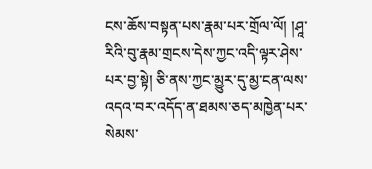ངས་ཆོས་བསྟན་པས་རྣམ་པར་གྲོལ་ལོ། །ཤཱ་རིའི་བུ་རྣམ་གྲངས་དེས་ཀྱང་འདི་ལྟར་ཤེས་པར་བྱ་སྟེ། ཅི་ནས་ཀྱང་མྱུར་དུ་མྱ་ངན་ལས་འདའ་བར་འདོད་ན་ཐམས་ཅད་མཁྱེན་པར་སེམས་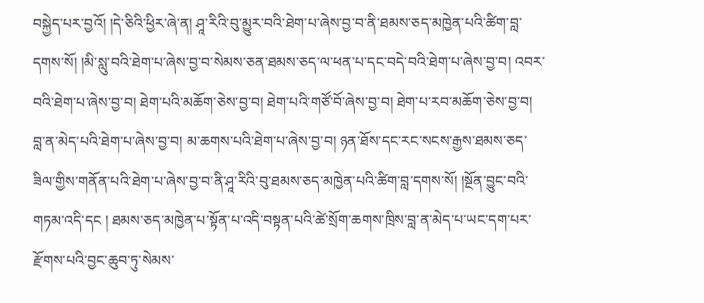བསྐྱེད་པར་བྱའོ། །དེ་ཅིའི་ཕྱིར་ཞེ་ན། ཤཱ་རིའི་བུ་མྱུར་བའི་ཐེག་པ་ཞེས་བྱ་བ་ནི་ཐམས་ཅད་མཁྱེན་པའི་ཚིག་བླ་དགས་སོ། །མི་སླུ་བའི་ཐེག་པ་ཞེས་བྱ་བ་སེམས་ཅན་ཐམས་ཅད་ལ་ཕན་པ་དང་བདེ་བའི་ཐེག་པ་ཞེས་བྱ་བ། འབར་བའི་ཐེག་པ་ཞེས་བྱ་བ། ཐེག་པའི་མཆོག་ཅེས་བྱ་བ། ཐེག་པའི་གཙོ་བོ་ཞེས་བྱ་བ། ཐེག་པ་རབ་མཆོག་ཅེས་བྱ་བ། བླ་ན་མེད་པའི་ཐེག་པ་ཞེས་བྱ་བ། མ་ཆགས་པའི་ཐེག་པ་ཞེས་བྱ་བ། ཉན་ཐོས་དང་རང་སངས་རྒྱས་ཐམས་ཅད་ཟིལ་གྱིས་གནོན་པའི་ཐེག་པ་ཞེས་བྱ་བ་ནི་ཤཱ་རིའི་བུ་ཐམས་ཅད་མཁྱེན་པའི་ཚིག་བླ་དགས་སོ། །སྔོན་བྱུང་བའི་གཏམ་འདི་དང ། ཐམས་ཅད་མཁྱེན་པ་སྟོན་པ་འདི་བསྟན་པའི་ཚེ་སྲོག་ཆགས་ཁྲིས་བླ་ན་མེད་པ་ཡང་དག་པར་རྫོགས་པའི་བྱང་ཆུབ་ཏུ་སེམས་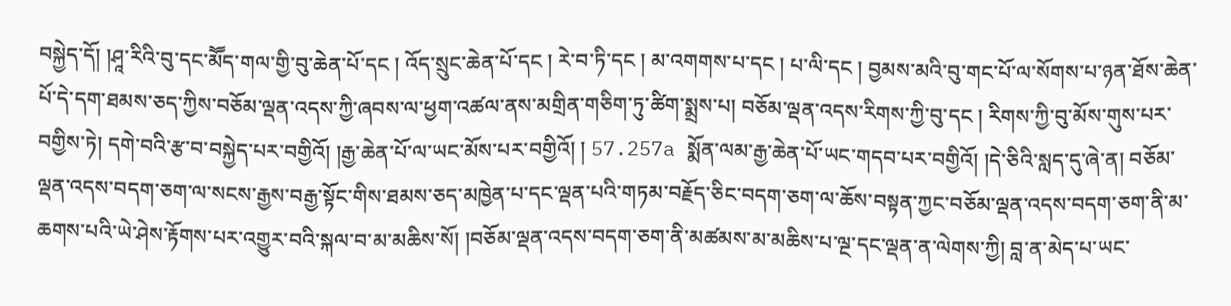བསྐྱེད་དོ། །ཤཱ་རིའི་བུ་དང་མཽད་གལ་གྱི་བུ་ཆེན་པོ་དང ། འོད་སྲུང་ཆེན་པོ་དང ། རེ་བ་ཏི་དང ། མ་འགགས་པ་དང ། པ་ལི་དང ། བྱམས་མའི་བུ་གང་པོ་ལ་སོགས་པ་ཉན་ཐོས་ཆེན་པོ་དེ་དག་ཐམས་ཅད་ཀྱིས་བཅོམ་ལྡན་འདས་ཀྱི་ཞབས་ལ་ཕྱག་འཚལ་ནས་མགྲིན་གཅིག་ཏུ་ཚིག་སྨྲས་པ། བཅོམ་ལྡན་འདས་རིགས་ཀྱི་བུ་དང ། རིགས་ཀྱི་བུ་མོས་གུས་པར་བགྱིས་ཏེ། དགེ་བའི་རྩ་བ་བསྐྱེད་པར་བགྱིའོ། །རྒྱ་ཆེན་པོ་ལ་ཡང་མོས་པར་བགྱིའོ། ། 57.257a སྨོན་ལམ་རྒྱ་ཆེན་པོ་ཡང་གདབ་པར་བགྱིའོ། །དེ་ཅིའི་སླད་དུ་ཞེ་ན། བཅོམ་ལྡན་འདས་བདག་ཅག་ལ་སངས་རྒྱས་བརྒྱ་སྟོང་གིས་ཐམས་ཅད་མཁྱེན་པ་དང་ལྡན་པའི་གཏམ་བརྗོད་ཅིང་བདག་ཅག་ལ་ཆོས་བསྟན་ཀྱང་བཅོམ་ལྡན་འདས་བདག་ཅག་ནི་མ་ཆགས་པའི་ཡེ་ཤེས་རྟོགས་པར་འགྱུར་བའི་སྐལ་བ་མ་མཆིས་སོ། །བཅོམ་ལྡན་འདས་བདག་ཅག་ནི་མཚམས་མ་མཆིས་པ་ལྔ་དང་ལྡན་ན་ལེགས་ཀྱི། བླ་ན་མེད་པ་ཡང་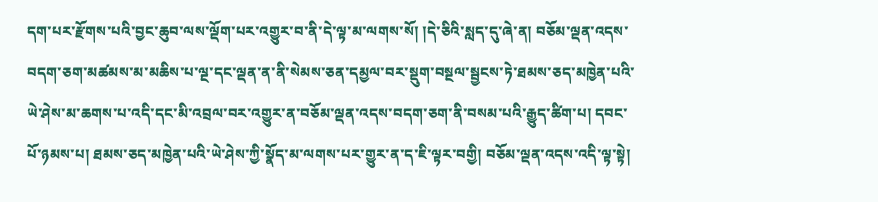དག་པར་རྫོགས་པའི་བྱང་ཆུབ་ལས་ལྡོག་པར་འགྱུར་བ་ནི་དེ་ལྟ་མ་ལགས་སོ། །དེ་ཅིའི་སླད་དུ་ཞེ་ན། བཅོམ་ལྡན་འདས་བདག་ཅག་མཚམས་མ་མཆིས་པ་ལྔ་དང་ལྡན་ན་ནི་སེམས་ཅན་དམྱལ་བར་སྡུག་བསྔལ་སྦྱངས་ཏེ་ཐམས་ཅད་མཁྱེན་པའི་ཡེ་ཤེས་མ་ཆགས་པ་འདི་དང་མི་འབྲལ་བར་འགྱུར་ན་བཅོམ་ལྡན་འདས་བདག་ཅག་ནི་བསམ་པའི་རྒྱུད་ཚིག་པ། དབང་པོ་ཉམས་པ། ཐམས་ཅད་མཁྱེན་པའི་ཡེ་ཤེས་ཀྱི་སྣོད་མ་ལགས་པར་གྱུར་ན་ད་ཇི་ལྟར་བགྱི། བཅོམ་ལྡན་འདས་འདི་ལྟ་སྟེ།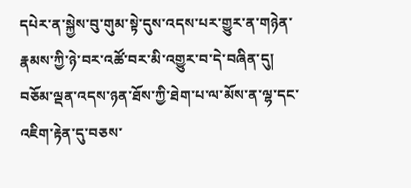དཔེར་ན་སྐྱེས་བུ་གུམ་སྟེ་དུས་འདས་པར་གྱུར་ན་གཉེན་རྣམས་ཀྱི་ཉེ་བར་འཚོ་བར་མི་འགྱུར་བ་དེ་བཞིན་དུ། བཅོམ་ལྡན་འདས་ཉན་ཐོས་ཀྱི་ཐེག་པ་ལ་མོས་ན་ལྷ་དང་འཇིག་རྟེན་དུ་བཅས་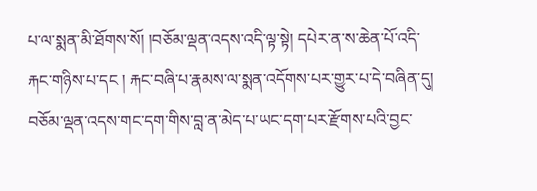པ་ལ་སྨན་མི་ཐོགས་སོ། །བཅོམ་ལྡན་འདས་འདི་ལྟ་སྟེ། དཔེར་ན་ས་ཆེན་པོ་འདི་རྐང་གཉིས་པ་དང ། རྐང་བཞི་པ་རྣམས་ལ་སྨན་འདོགས་པར་གྱུར་པ་དེ་བཞིན་དུ། བཅོམ་ལྡན་འདས་གང་དག་གིས་བླ་ན་མེད་པ་ཡང་དག་པར་རྫོགས་པའི་བྱང་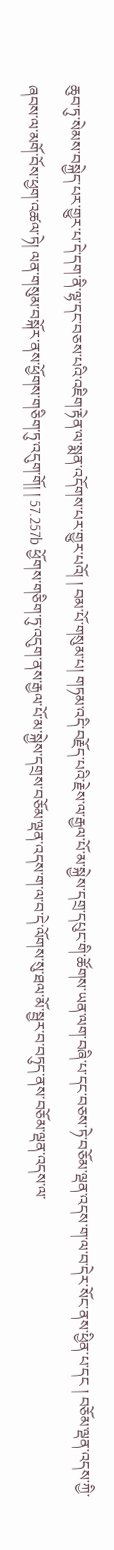ཆུབ་ཏུ་སེམས་བསྐྱེད་པར་གྱུར་པ་དེ་དག་ནི་ལྷ་དང་བཅས་པའི་འཇིག་རྟེན་ལ་སྨན་འདོགས་པར་གྱུར་པའོ། ། བམ་པོ་གསུམ་པ། གཏམ་འདི་བརྗོད་པའི་རྗེས་ལ་རྒྱལ་པོ་མ་སྐྱེས་དགྲ་དཔུང་གི་ཚོགས་ཡན་ལག་བཞི་པ་དང་བཅས་ཏེ་བཅོམ་ལྡན་འདས་ག་ལ་བ་དེར་སོང་ནས་ཕྱིན་པ་དང ། བཅོམ་ལྡན་འདས་ཀྱི་ཞབས་ལ་མགོ་བོས་ཕྱག་འཚལ་ཏེ། ལན་གསུམ་བསྐོར་ནས་ཕྱོགས་གཅིག་ཏུ་འདུག་གོ། ། 57.257b ཕྱོགས་གཅིག་ཏུ་འདུག་ནས་རྒྱལ་པོ་མ་སྐྱེས་དགྲས་བཅོམ་ལྡན་འདས་ག་ལ་བ་དེ་ལོགས་སུ་ཐལ་མོ་སྦྱར་བ་བཏུད་ནས་བཅོམ་ལྡན་འདས་ལ་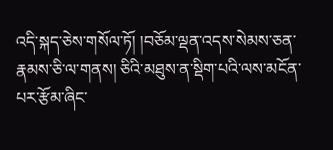འདི་སྐད་ཅེས་གསོལ་ཏོ། །བཅོམ་ལྡན་འདས་སེམས་ཅན་རྣམས་ཅི་ལ་གནས། ཅིའི་མཐུས་ན་སྡིག་པའི་ལས་མངོན་པར་རྩོམ་ཞིང་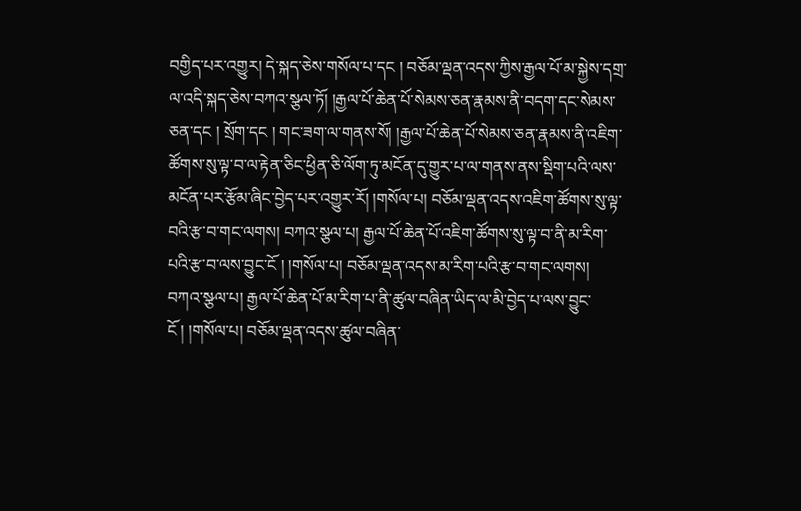བགྱིད་པར་འགྱུར། དེ་སྐད་ཅེས་གསོལ་པ་དང ། བཅོམ་ལྡན་འདས་ཀྱིས་རྒྱལ་པོ་མ་སྐྱེས་དགྲ་ལ་འདི་སྐད་ཅེས་བཀའ་སྩལ་ཏོ། །རྒྱལ་པོ་ཆེན་པོ་སེམས་ཅན་རྣམས་ནི་བདག་དང་སེམས་ཅན་དང ། སྲོག་དང ། གང་ཟག་ལ་གནས་སོ། །རྒྱལ་པོ་ཆེན་པོ་སེམས་ཅན་རྣམས་ནི་འཇིག་ཚོགས་སུ་ལྟ་བ་ལ་རྟེན་ཅིང་ཕྱིན་ཅི་ལོག་ཏུ་མངོན་དུ་གྱུར་པ་ལ་གནས་ནས་སྡིག་པའི་ལས་མངོན་པར་རྩོམ་ཞིང་བྱེད་པར་འགྱུར་རོ། །གསོལ་པ། བཅོམ་ལྡན་འདས་འཇིག་ཚོགས་སུ་ལྟ་བའི་རྩ་བ་གང་ལགས། བཀའ་སྩལ་པ། རྒྱལ་པོ་ཆེན་པོ་འཇིག་ཚོགས་སུ་ལྟ་བ་ནི་མ་རིག་པའི་རྩ་བ་ལས་བྱུང་ངོ ། །གསོལ་པ། བཅོམ་ལྡན་འདས་མ་རིག་པའི་རྩ་བ་གང་ལགས། བཀའ་སྩལ་པ། རྒྱལ་པོ་ཆེན་པོ་མ་རིག་པ་ནི་ཚུལ་བཞིན་ཡིད་ལ་མི་བྱེད་པ་ལས་བྱུང་ངོ ། །གསོལ་པ། བཅོམ་ལྡན་འདས་ཚུལ་བཞིན་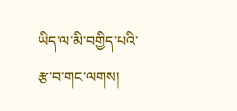ཡིད་ལ་མི་བགྱིད་པའི་རྩ་བ་གང་ལགས།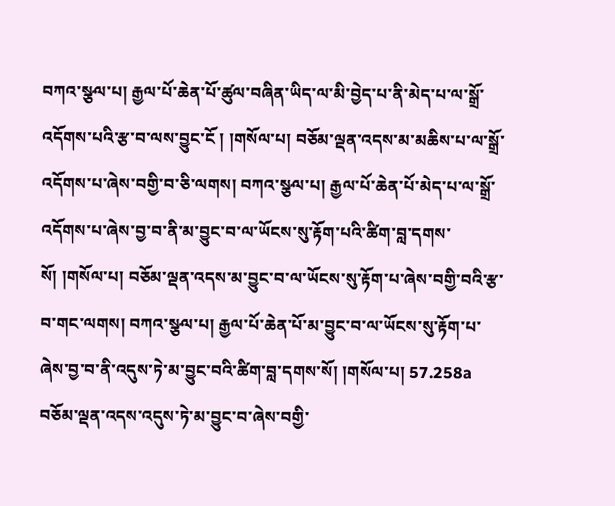བཀའ་སྩལ་པ། རྒྱལ་པོ་ཆེན་པོ་ཚུལ་བཞིན་ཡིད་ལ་མི་བྱེད་པ་ནི་མེད་པ་ལ་སྒྲོ་འདོགས་པའི་རྩ་བ་ལས་བྱུང་ངོ ། །གསོལ་པ། བཅོམ་ལྡན་འདས་མ་མཆིས་པ་ལ་སྒྲོ་འདོགས་པ་ཞེས་བགྱི་བ་ཅི་ལགས། བཀའ་སྩལ་པ། རྒྱལ་པོ་ཆེན་པོ་མེད་པ་ལ་སྒྲོ་འདོགས་པ་ཞེས་བྱ་བ་ནི་མ་བྱུང་བ་ལ་ཡོངས་སུ་རྟོག་པའི་ཚིག་བླ་དགས་སོ། །གསོལ་པ། བཅོམ་ལྡན་འདས་མ་བྱུང་བ་ལ་ཡོངས་སུ་རྟོག་པ་ཞེས་བགྱི་བའི་རྩ་བ་གང་ལགས། བཀའ་སྩལ་པ། རྒྱལ་པོ་ཆེན་པོ་མ་བྱུང་བ་ལ་ཡོངས་སུ་རྟོག་པ་ཞེས་བྱ་བ་ནི་འདུས་ཏེ་མ་བྱུང་བའི་ཚིག་བླ་དགས་སོ། །གསོལ་པ། 57.258a བཅོམ་ལྡན་འདས་འདུས་ཏེ་མ་བྱུང་བ་ཞེས་བགྱི་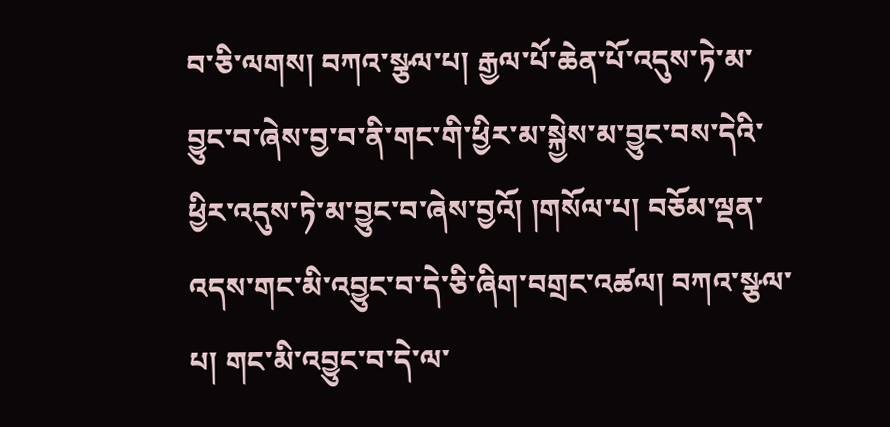བ་ཅི་ལགས། བཀའ་སྩལ་པ། རྒྱལ་པོ་ཆེན་པོ་འདུས་ཏེ་མ་བྱུང་བ་ཞེས་བྱ་བ་ནི་གང་གི་ཕྱིར་མ་སྐྱེས་མ་བྱུང་བས་དེའི་ཕྱིར་འདུས་ཏེ་མ་བྱུང་བ་ཞེས་བྱའོ། །གསོལ་པ། བཅོམ་ལྡན་འདས་གང་མི་འབྱུང་བ་དེ་ཅི་ཞིག་བགྲང་འཚལ། བཀའ་སྩལ་པ། གང་མི་འབྱུང་བ་དེ་ལ་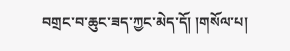བགྲང་བ་ཆུང་ཟད་ཀྱང་མེད་དོ། །གསོལ་པ།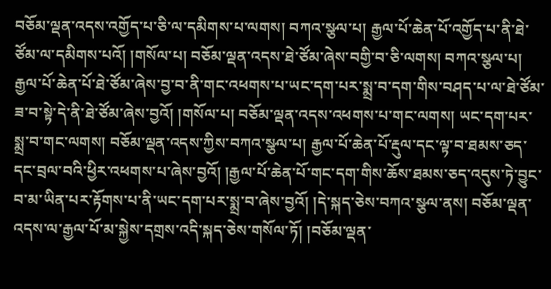བཅོམ་ལྡན་འདས་འགྱོད་པ་ཅི་ལ་དམིགས་པ་ལགས། བཀའ་སྩལ་པ། རྒྱལ་པོ་ཆེན་པོ་འགྱོད་པ་ནི་ཐེ་ཙོམ་ལ་དམིགས་པའོ། །གསོལ་པ། བཅོམ་ལྡན་འདས་ཐེ་ཙོམ་ཞེས་བགྱི་བ་ཅི་ལགས། བཀའ་སྩལ་པ། རྒྱལ་པོ་ཆེན་པོ་ཐེ་ཙོམ་ཞེས་བྱ་བ་ནི་གང་འཕགས་པ་ཡང་དག་པར་སྨྲ་བ་དག་གིས་བཤད་པ་ལ་ཐེ་ཙོམ་ཟ་བ་སྟེ་དེ་ནི་ཐེ་ཙོམ་ཞེས་བྱའོ། །གསོལ་པ། བཅོམ་ལྡན་འདས་འཕགས་པ་གང་ལགས། ཡང་དག་པར་སྨྲ་བ་གང་ལགས། བཅོམ་ལྡན་འདས་ཀྱིས་བཀའ་སྩལ་པ། རྒྱལ་པོ་ཆེན་པོ་རྡུལ་དང་ལྟ་བ་ཐམས་ཅད་དང་བྲལ་བའི་ཕྱིར་འཕགས་པ་ཞེས་བྱའོ། །རྒྱལ་པོ་ཆེན་པོ་གང་དག་གིས་ཆོས་ཐམས་ཅད་འདུས་ཏེ་བྱུང་བ་མ་ཡིན་པར་རྟོགས་པ་ནི་ཡང་དག་པར་སྨྲ་བ་ཞེས་བྱའོ། །དེ་སྐད་ཅེས་བཀའ་སྩལ་ནས། བཅོམ་ལྡན་འདས་ལ་རྒྱལ་པོ་མ་སྐྱེས་དགྲས་འདི་སྐད་ཅེས་གསོལ་ཏོ། །བཅོམ་ལྡན་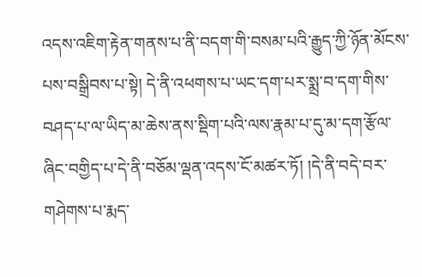འདས་འཇིག་རྟེན་གནས་པ་ནི་བདག་གི་བསམ་པའི་རྒྱུད་ཀྱི་ཉོན་མོངས་པས་བསྒྲིབས་པ་སྟེ། དེ་ནི་འཕགས་པ་ཡང་དག་པར་སྨྲ་བ་དག་གིས་བཤད་པ་ལ་ཡིད་མ་ཆེས་ནས་སྡིག་པའི་ལས་རྣམ་པ་དུ་མ་དག་རྩོལ་ཞིང་བགྱིད་པ་དེ་ནི་བཅོམ་ལྡན་འདས་ངོ་མཚར་ཏོ། །དེ་ནི་བདེ་བར་གཤེགས་པ་རྨད་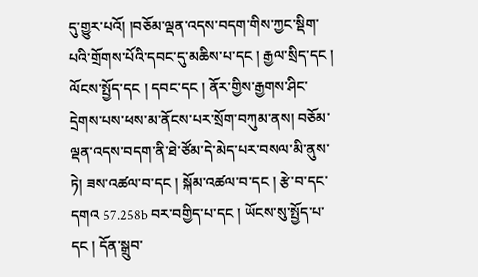དུ་གྱུར་པའོ། །བཅོམ་ལྡན་འདས་བདག་གིས་ཀྱང་སྡིག་པའི་གྲོགས་པོའི་དབང་དུ་མཆིས་པ་དང ། རྒྱལ་སྲིད་དང ། ལོངས་སྤྱོད་དང ། དབང་དང ། ནོར་གྱིས་རྒྱགས་ཤིང་དྲེགས་པས་ཕས་མ་ནོངས་པར་སྲོག་བཀུམ་ནས། བཅོམ་ལྡན་འདས་བདག་ནི་ཐེ་ཙོམ་དེ་མེད་པར་བསལ་མི་ནུས་ཏེ། ཟས་འཚལ་བ་དང ། སྐོམ་འཚལ་བ་དང ། རྩེ་བ་དང་དགའ 57.258b བར་བགྱིད་པ་དང ། ཡོངས་སུ་སྤྱོད་པ་དང ། དོན་སྒྲུབ་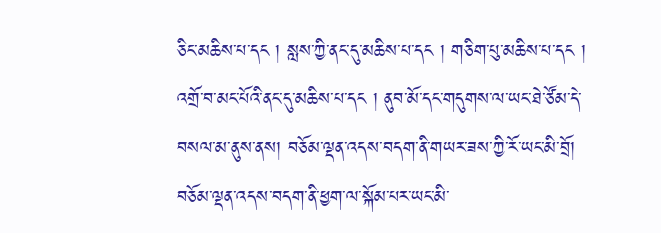ཅིང་མཆིས་པ་དང ། སླས་ཀྱི་ནང་དུ་མཆིས་པ་དང ། གཅིག་པུ་མཆིས་པ་དང ། འགྲོ་བ་མང་པོའི་ནང་དུ་མཆིས་པ་དང ། ནུབ་མོ་དང་གདུགས་ལ་ཡང་ཐེ་ཙོམ་དེ་བསལ་མ་ནུས་ནས། བཅོམ་ལྡན་འདས་བདག་ནི་གཡར་ཟས་ཀྱི་རོ་ཡང་མི་བྲོ། བཅོམ་ལྡན་འདས་བདག་ནི་ཕྱག་ལ་སྐོམ་པར་ཡང་མི་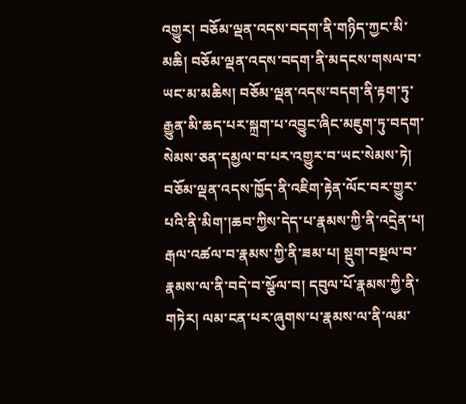འགྱུར། བཅོམ་ལྡན་འདས་བདག་ནི་གཉིད་ཀྱང་མི་མཆི། བཅོམ་ལྡན་འདས་བདག་ནི་མདངས་གསལ་བ་ཡང་མ་མཆིས། བཅོམ་ལྡན་འདས་བདག་ནི་རྟག་ཏུ་རྒྱུན་མི་ཆད་པར་སྐྲག་པ་འབྱུང་ཞིང་མཇུག་ཏུ་བདག་སེམས་ཅན་དམྱལ་བ་པར་འགྱུར་བ་ཡང་སེམས་ཏེ། བཅོམ་ལྡན་འདས་ཁྱོད་ནི་འཇིག་རྟེན་ལོང་བར་གྱུར་པའི་ནི་མིག་།ཆབ་ཀྱིས་དེད་པ་རྣམས་ཀྱི་ནི་འདྲེན་པ། རྒལ་འཚལ་བ་རྣམས་ཀྱི་ནི་ཟམ་པ། སྡུག་བསྔལ་བ་རྣམས་ལ་ནི་བདེ་བ་སྩོལ་བ། དབུལ་པོ་རྣམས་ཀྱི་ནི་གཏེར། ལམ་ངན་པར་ཞུགས་པ་རྣམས་ལ་ནི་ལམ་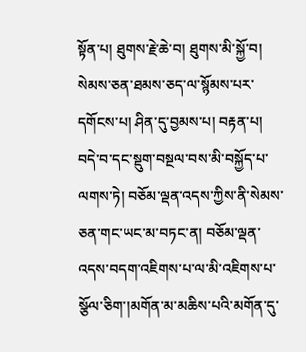སྟོན་པ། ཐུགས་རྗེ་ཆེ་བ། ཐུགས་མི་སྐྱོ་བ། སེམས་ཅན་ཐམས་ཅད་ལ་སྙོམས་པར་དགོངས་པ། ཤིན་དུ་བྱམས་པ། བརྟན་པ། བདེ་བ་དང་སྡུག་བསྔལ་བས་མི་བསྐྱོད་པ་ལགས་ཏེ། བཅོམ་ལྡན་འདས་ཀྱིས་ནི་སེམས་ཅན་གང་ཡང་མ་བཏང་ན། བཅོམ་ལྡན་འདས་བདག་འཇིགས་པ་ལ་མི་འཇིགས་པ་སྩོལ་ཅིག་།མགོན་མ་མཆིས་པའི་མགོན་དུ་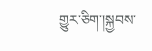གྱུར་ཅིག་།སྐྱབས་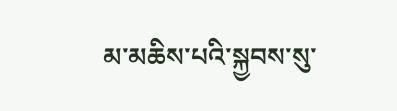མ་མཆིས་པའི་སྐྱབས་སུ་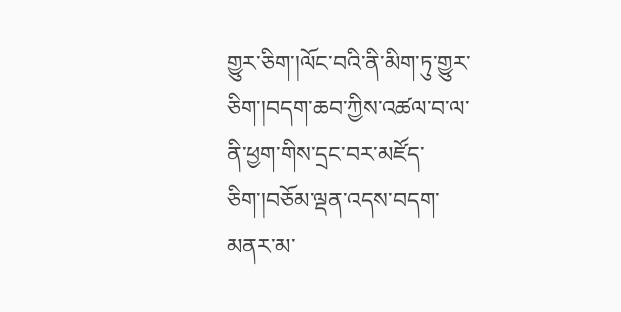གྱུར་ཅིག་།ལོང་བའི་ནི་མིག་ཏུ་གྱུར་ཅིག་།བདག་ཆབ་ཀྱིས་འཚལ་བ་ལ་ནི་ཕྱག་གིས་དྲང་བར་མཛོད་ཅིག་།བཅོམ་ལྡན་འདས་བདག་མནར་མ་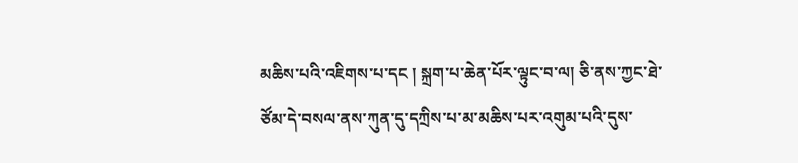མཆིས་པའི་འཇིགས་པ་དང ། སྐྲག་པ་ཆེན་པོར་ལྟུང་བ་ལ། ཅི་ནས་ཀྱང་ཐེ་ཙོམ་དེ་བསལ་ནས་ཀུན་དུ་དཀྲིས་པ་མ་མཆིས་པར་འགུམ་པའི་དུས་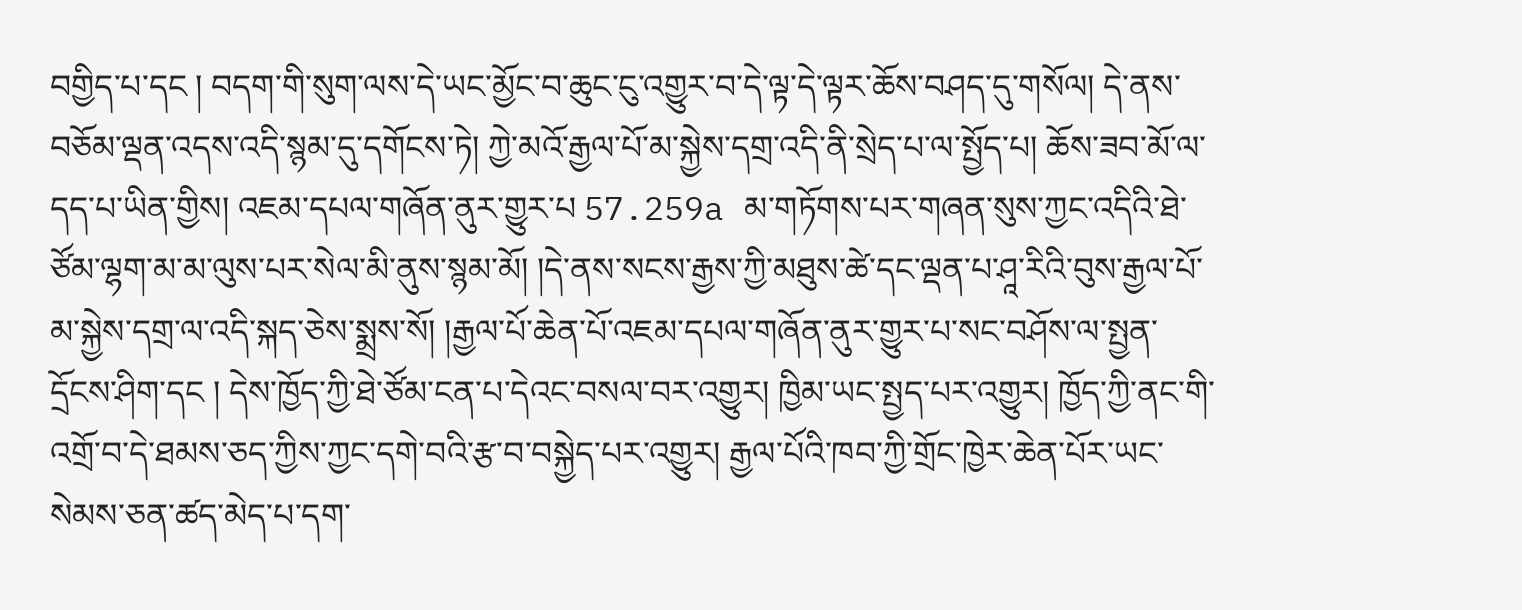བགྱིད་པ་དང ། བདག་གི་སུག་ལས་དེ་ཡང་མྱོང་བ་ཆུང་ངུ་འགྱུར་བ་དེ་ལྟ་དེ་ལྟར་ཆོས་བཤད་དུ་གསོལ། དེ་ནས་བཅོམ་ལྡན་འདས་འདི་སྙམ་དུ་དགོངས་ཏེ། ཀྱེ་མའོ་རྒྱལ་པོ་མ་སྐྱེས་དགྲ་འདི་ནི་སྲེད་པ་ལ་སྤྱོད་པ། ཆོས་ཟབ་མོ་ལ་དད་པ་ཡིན་གྱིས། འཇམ་དཔལ་གཞོན་ནུར་གྱུར་པ 57.259a མ་གཏོགས་པར་གཞན་སུས་ཀྱང་འདིའི་ཐེ་ཙོམ་ལྷག་མ་མ་ལུས་པར་སེལ་མི་ནུས་སྙམ་མོ། །དེ་ནས་སངས་རྒྱས་ཀྱི་མཐུས་ཚེ་དང་ལྡན་པ་ཤཱ་རིའི་བུས་རྒྱལ་པོ་མ་སྐྱེས་དགྲ་ལ་འདི་སྐད་ཅེས་སྨྲས་སོ། །རྒྱལ་པོ་ཆེན་པོ་འཇམ་དཔལ་གཞོན་ནུར་གྱུར་པ་སང་བཤོས་ལ་སྤྱན་དྲོངས་ཤིག་དང ། དེས་ཁྱོད་ཀྱི་ཐེ་ཙོམ་ངན་པ་དེའང་བསལ་བར་འགྱུར། ཁྱིམ་ཡང་སྤྱད་པར་འགྱུར། ཁྱོད་ཀྱི་ནང་གི་འགྲོ་བ་དེ་ཐམས་ཅད་ཀྱིས་ཀྱང་དགེ་བའི་རྩ་བ་བསྐྱེད་པར་འགྱུར། རྒྱལ་པོའི་ཁབ་ཀྱི་གྲོང་ཁྱེར་ཆེན་པོར་ཡང་སེམས་ཅན་ཚད་མེད་པ་དག་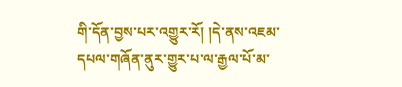གི་དོན་བྱས་པར་འགྱུར་རོ། །དེ་ནས་འཇམ་དཔལ་གཞོན་ནུར་གྱུར་པ་ལ་རྒྱལ་པོ་མ་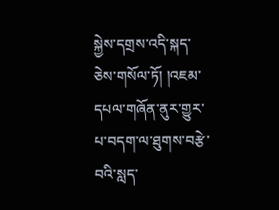སྐྱེས་དགྲས་འདི་སྐད་ཅེས་གསོལ་ཏོ། །འཇམ་དཔལ་གཞོན་ནུར་གྱུར་པ་བདག་ལ་ཐུགས་བརྩེ་བའི་སླད་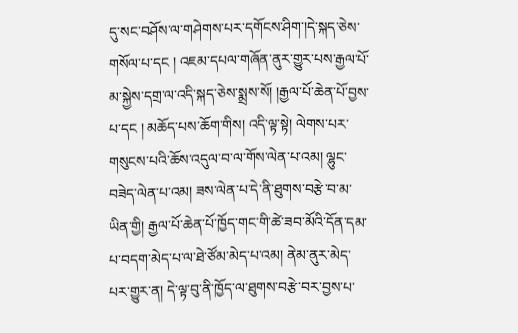དུ་སང་བཤོས་ལ་གཤེགས་པར་དགོངས་ཤིག་།དེ་སྐད་ཅེས་གསོལ་པ་དང ། འཇམ་དཔལ་གཞོན་ནུར་གྱུར་པས་རྒྱལ་པོ་མ་སྐྱེས་དགྲ་ལ་འདི་སྐད་ཅེས་སྨྲས་སོ། །རྒྱལ་པོ་ཆེན་པོ་བྱས་པ་དང ། མཆོད་པས་ཆོག་གིས། འདི་ལྟ་སྟེ། ལེགས་པར་གསུངས་པའི་ཆོས་འདུལ་བ་ལ་གོས་ལེན་པ་འམ། ལྷུང་བཟེད་ལེན་པ་འམ། ཟས་ལེན་པ་དེ་ནི་ཐུགས་བརྩེ་བ་མ་ཡིན་གྱི། རྒྱལ་པོ་ཆེན་པོ་ཁྱོད་གང་གི་ཚེ་ཟབ་མོའི་དོན་དམ་པ་བདག་མེད་པ་ལ་ཐེ་ཙོམ་མེད་པ་འམ། ནེམ་ནུར་མེད་པར་གྱུར་ན། དེ་ལྟ་བུ་ནི་ཁྱོད་ལ་ཐུགས་བརྩེ་བར་བྱས་པ་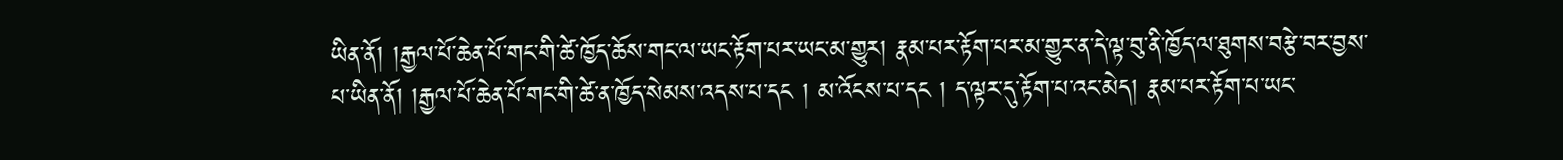ཡིན་ནོ། །རྒྱལ་པོ་ཆེན་པོ་གང་གི་ཚེ་ཁྱོད་ཆོས་གང་ལ་ཡང་རྟོག་པར་ཡང་མ་གྱུར། རྣམ་པར་རྟོག་པར་མ་གྱུར་ན་དེ་ལྟ་བུ་ནི་ཁྱོད་ལ་ཐུགས་བརྩེ་བར་བྱས་པ་ཡིན་ནོ། །རྒྱལ་པོ་ཆེན་པོ་གང་གི་ཚེ་ན་ཁྱོད་སེམས་འདས་པ་དང ། མ་འོངས་པ་དང ། ད་ལྟར་དུ་རྟོག་པ་འང་མེད། རྣམ་པར་རྟོག་པ་ཡང་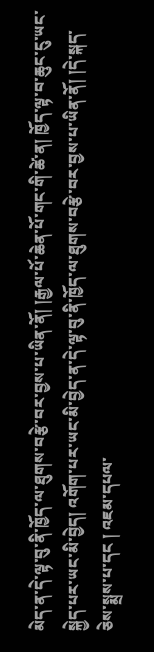མེད་ན་དེ་ལྟ་བུ་ནི་ཁྱོད་ལ་ཐུགས་བརྩེ་བར་བྱས་པ་ཡིན་ནོ། །རྒྱལ་པོ་ཆེན་པོ་གང་གི་ཚེ་ན། ཁྱོད་ལྟ་བ་ཆུང་ངུ་ཡང་སྐྱེད་པར་ཡང་མི་བྱེད། འགོག་པར་ཡང་མི་བྱེད་ན་དེ་ལྟ་བུ་ནི་ཁྱོད་ལ་ཐུགས་བརྩེ་བར་བྱས་པ་ཡིན་ནོ། །དེ་སྐད་ཅེས་སྨྲས་པ་དང ། འཇམ་དཔལ་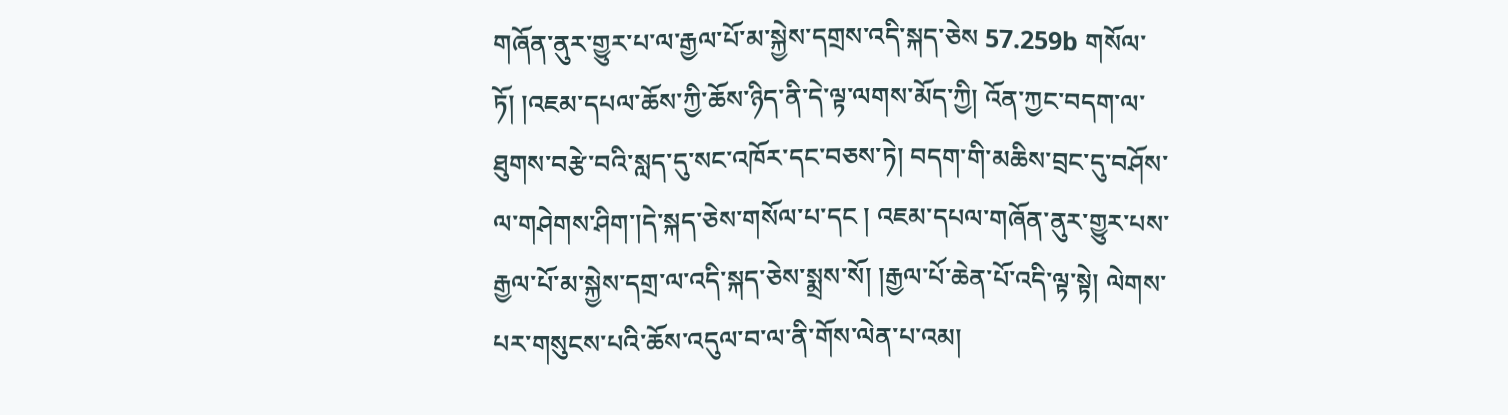གཞོན་ནུར་གྱུར་པ་ལ་རྒྱལ་པོ་མ་སྐྱེས་དགྲས་འདི་སྐད་ཅེས 57.259b གསོལ་ཏོ། །འཇམ་དཔལ་ཆོས་ཀྱི་ཆོས་ཉིད་ནི་དེ་ལྟ་ལགས་མོད་ཀྱི། འོན་ཀྱང་བདག་ལ་ཐུགས་བརྩེ་བའི་སླད་དུ་སང་འཁོར་དང་བཅས་ཏེ། བདག་གི་མཆིས་བྲང་དུ་བཤོས་ལ་གཤེགས་ཤིག་།དེ་སྐད་ཅེས་གསོལ་པ་དང ། འཇམ་དཔལ་གཞོན་ནུར་གྱུར་པས་རྒྱལ་པོ་མ་སྐྱེས་དགྲ་ལ་འདི་སྐད་ཅེས་སྨྲས་སོ། །རྒྱལ་པོ་ཆེན་པོ་འདི་ལྟ་སྟེ། ལེགས་པར་གསུངས་པའི་ཆོས་འདུལ་བ་ལ་ནི་གོས་ལེན་པ་འམ།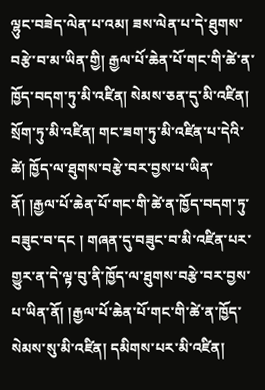ལྷུང་བཟེད་ལེན་པ་འམ། ཟས་ལེན་པ་དེ་ཐུགས་བརྩེ་བ་མ་ཡིན་གྱི། རྒྱལ་པོ་ཆེན་པོ་གང་གི་ཚེ་ན་ཁྱོད་བདག་ཏུ་མི་འཛིན། སེམས་ཅན་དུ་མི་འཛིན། སྲོག་ཏུ་མི་འཛིན། གང་ཟག་ཏུ་མི་འཛིན་པ་དེའི་ཚེ། ཁྱོད་ལ་ཐུགས་བརྩེ་བར་བྱས་པ་ཡིན་ནོ། །རྒྱལ་པོ་ཆེན་པོ་གང་གི་ཚེ་ན་ཁྱོད་བདག་ཏུ་བཟུང་བ་དང ། གཞན་དུ་བཟུང་བ་མི་འཛིན་པར་གྱུར་ན་དེ་ལྟ་བུ་ནི་ཁྱོད་ལ་ཐུགས་བརྩེ་བར་བྱས་པ་ཡིན་ནོ། །རྒྱལ་པོ་ཆེན་པོ་གང་གི་ཚེ་ན་ཁྱོད་སེམས་སུ་མི་འཛིན། དམིགས་པར་མི་འཛིན།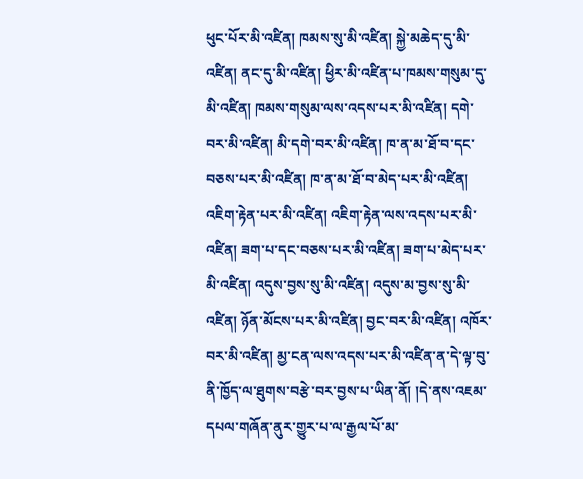ཕུང་པོར་མི་འཛིན། ཁམས་སུ་མི་འཛིན། སྐྱེ་མཆེད་དུ་མི་འཛིན། ནང་དུ་མི་འཛིན། ཕྱིར་མི་འཛིན་པ་ཁམས་གསུམ་དུ་མི་འཛིན། ཁམས་གསུམ་ལས་འདས་པར་མི་འཛིན། དགེ་བར་མི་འཛིན། མི་དགེ་བར་མི་འཛིན། ཁ་ན་མ་ཐོ་བ་དང་བཅས་པར་མི་འཛིན། ཁ་ན་མ་ཐོ་བ་མེད་པར་མི་འཛིན། འཇིག་རྟེན་པར་མི་འཛིན། འཇིག་རྟེན་ལས་འདས་པར་མི་འཛིན། ཟག་པ་དང་བཅས་པར་མི་འཛིན། ཟག་པ་མེད་པར་མི་འཛིན། འདུས་བྱས་སུ་མི་འཛིན། འདུས་མ་བྱས་སུ་མི་འཛིན། ཉོན་མོངས་པར་མི་འཛིན། བྱང་བར་མི་འཛིན། འཁོར་བར་མི་འཛིན། མྱ་ངན་ལས་འདས་པར་མི་འཛིན་ན་དེ་ལྟ་བུ་ནི་ཁྱོད་ལ་ཐུགས་བརྩེ་བར་བྱས་པ་ཡིན་ནོ། །དེ་ནས་འཇམ་དཔལ་གཞོན་ནུར་གྱུར་པ་ལ་རྒྱལ་པོ་མ་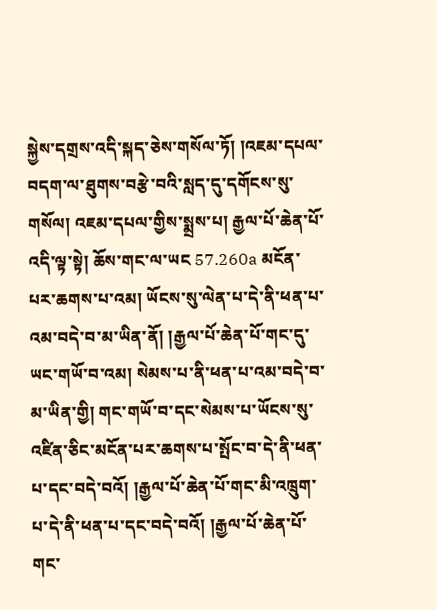སྐྱེས་དགྲས་འདི་སྐད་ཅེས་གསོལ་ཏོ། །འཇམ་དཔལ་བདག་ལ་ཐུགས་བརྩེ་བའི་སླད་དུ་དགོངས་སུ་གསོལ། འཇམ་དཔལ་གྱིས་སྨྲས་པ། རྒྱལ་པོ་ཆེན་པོ་འདི་ལྟ་སྟེ། ཆོས་གང་ལ་ཡང 57.260a མངོན་པར་ཆགས་པ་འམ། ཡོངས་སུ་ལེན་པ་དེ་ནི་ཕན་པ་འམ་བདེ་བ་མ་ཡིན་ནོ། །རྒྱལ་པོ་ཆེན་པོ་གང་དུ་ཡང་གཡོ་བ་འམ། སེམས་པ་ནི་ཕན་པ་འམ་བདེ་བ་མ་ཡིན་གྱི། གང་གཡོ་བ་དང་སེམས་པ་ཡོངས་སུ་འཛིན་ཅིང་མངོན་པར་ཆགས་པ་སྤོང་བ་དེ་ནི་ཕན་པ་དང་བདེ་བའོ། །རྒྱལ་པོ་ཆེན་པོ་གང་མི་འཁྲུག་པ་དེ་ནི་ཕན་པ་དང་བདེ་བའོ། །རྒྱལ་པོ་ཆེན་པོ་གང་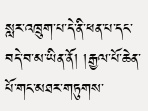སླར་འཁྲུག་པ་དེ་ནི་ཕན་པ་དང་བདེ་བ་མ་ཡིན་ནོ། །རྒྱལ་པོ་ཆེན་པོ་གང་མཐར་གཏུགས་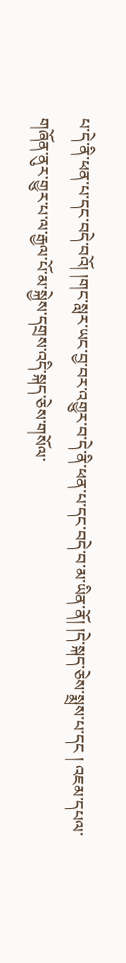པ་དེ་ནི་ཕན་པ་དང་བདེ་བའོ། །གང་སླར་ཡང་བྱ་བར་འགྱུར་བ་དེ་ནི་ཕན་པ་དང་བདེ་བ་མ་ཡིན་ནོ། །དེ་སྐད་ཅེས་སྨྲས་པ་དང ། འཇམ་དཔལ་གཞོན་ནུར་གྱུར་པ་ལ་རྒྱལ་པོ་མ་སྐྱེས་དགྲས་འདི་སྐད་ཅེས་གསོལ་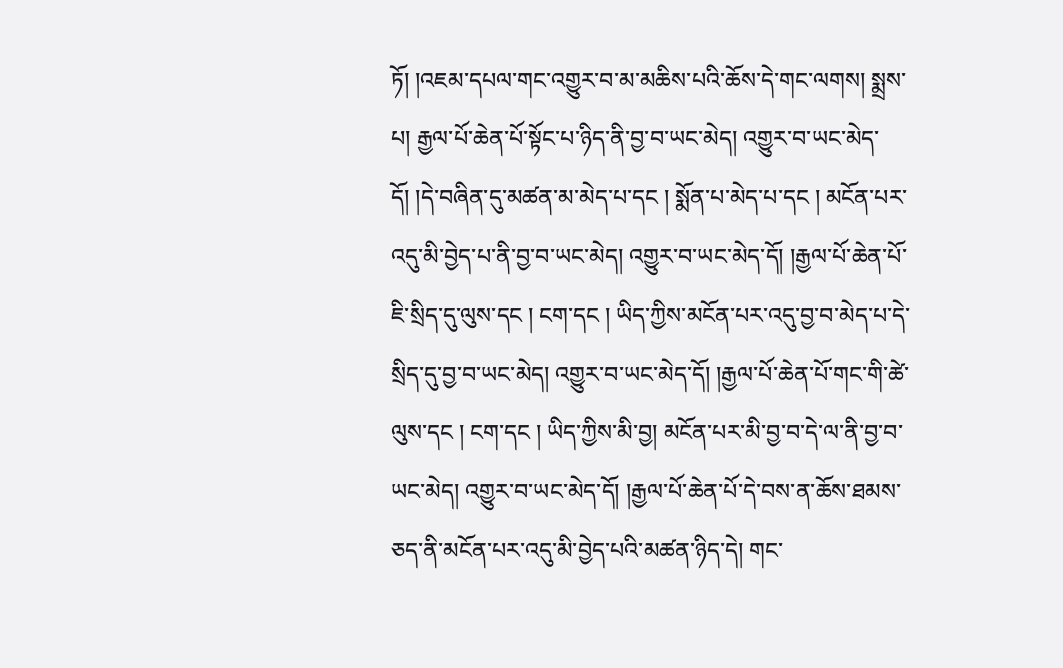ཏོ། །འཇམ་དཔལ་གང་འགྱུར་བ་མ་མཆིས་པའི་ཆོས་དེ་གང་ལགས། སྨྲས་པ། རྒྱལ་པོ་ཆེན་པོ་སྟོང་པ་ཉིད་ནི་བྱ་བ་ཡང་མེད། འགྱུར་བ་ཡང་མེད་དོ། །དེ་བཞིན་དུ་མཚན་མ་མེད་པ་དང ། སྨོན་པ་མེད་པ་དང ། མངོན་པར་འདུ་མི་བྱེད་པ་ནི་བྱ་བ་ཡང་མེད། འགྱུར་བ་ཡང་མེད་དོ། །རྒྱལ་པོ་ཆེན་པོ་ཇི་སྲིད་དུ་ལུས་དང ། ངག་དང ། ཡིད་ཀྱིས་མངོན་པར་འདུ་བྱ་བ་མེད་པ་དེ་སྲིད་དུ་བྱ་བ་ཡང་མེད། འགྱུར་བ་ཡང་མེད་དོ། །རྒྱལ་པོ་ཆེན་པོ་གང་གི་ཚེ་ལུས་དང ། ངག་དང ། ཡིད་ཀྱིས་མི་བྱ། མངོན་པར་མི་བྱ་བ་དེ་ལ་ནི་བྱ་བ་ཡང་མེད། འགྱུར་བ་ཡང་མེད་དོ། །རྒྱལ་པོ་ཆེན་པོ་དེ་བས་ན་ཆོས་ཐམས་ཅད་ནི་མངོན་པར་འདུ་མི་བྱེད་པའི་མཚན་ཉིད་དེ། གང་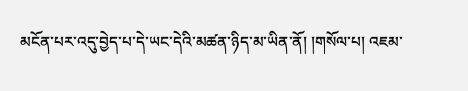མངོན་པར་འདུ་བྱེད་པ་དེ་ཡང་དེའི་མཚན་ཉིད་མ་ཡིན་ནོ། །གསོལ་པ། འཇམ་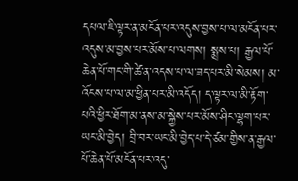དཔལ་ཇི་ལྟར་ན་མངོན་པར་འདུས་བྱས་པ་ལ་མངོན་པར་འདུས་མ་བྱས་པར་མོས་པ་ལགས། སྨྲས་པ། རྒྱལ་པོ་ཆེན་པོ་གང་གི་ཚེ་ན་འདས་པ་ལ་ཟད་པར་མི་སེམས། མ་འོངས་པ་ལ་མ་ཕྱིན་པར་མི་འདོད། ད་ལྟར་ལ་མི་རྟོག་པའི་ཕྱིར་ཐོག་མ་ནས་མ་སྐྱེས་པར་མོས་ཤིང་ལྷག་པར་ཡང་མི་བྱེད། བྲི་བར་ཡང་མི་བྱེད་པ་དེ་ཙམ་གྱིས་ན་རྒྱལ་པོ་ཆེན་པོ་མངོན་པར་འདུ་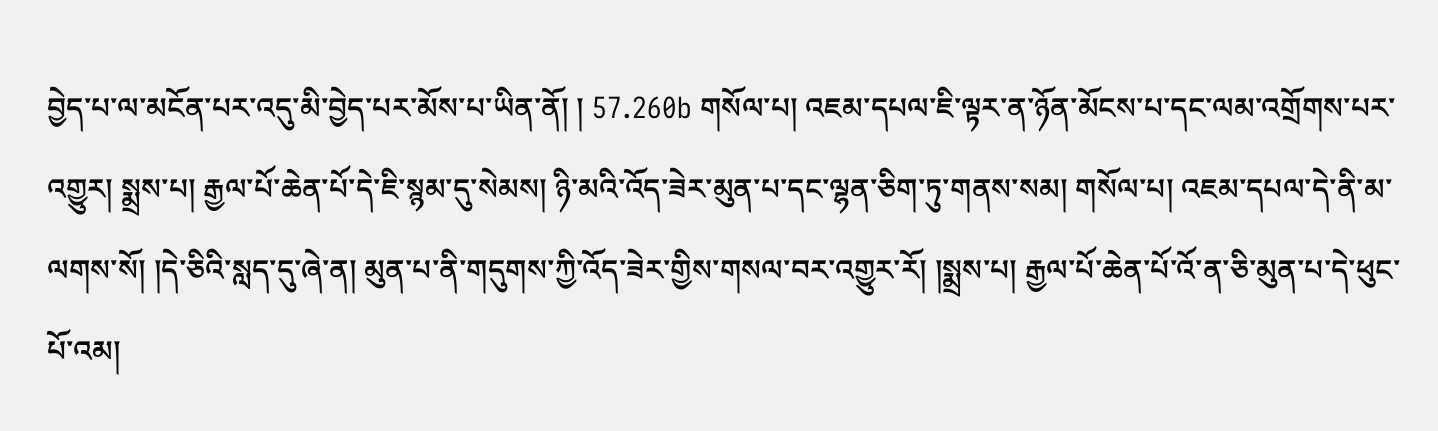བྱེད་པ་ལ་མངོན་པར་འདུ་མི་བྱེད་པར་མོས་པ་ཡིན་ནོ། ། 57.260b གསོལ་པ། འཇམ་དཔལ་ཇི་ལྟར་ན་ཉོན་མོངས་པ་དང་ལམ་འགྲོགས་པར་འགྱུར། སྨྲས་པ། རྒྱལ་པོ་ཆེན་པོ་དེ་ཇི་སྙམ་དུ་སེམས། ཉི་མའི་འོད་ཟེར་མུན་པ་དང་ལྷན་ཅིག་ཏུ་གནས་སམ། གསོལ་པ། འཇམ་དཔལ་དེ་ནི་མ་ལགས་སོ། །དེ་ཅིའི་སླད་དུ་ཞེ་ན། མུན་པ་ནི་གདུགས་ཀྱི་འོད་ཟེར་གྱིས་གསལ་བར་འགྱུར་རོ། །སྨྲས་པ། རྒྱལ་པོ་ཆེན་པོ་འོ་ན་ཅི་མུན་པ་དེ་ཕུང་པོ་འམ།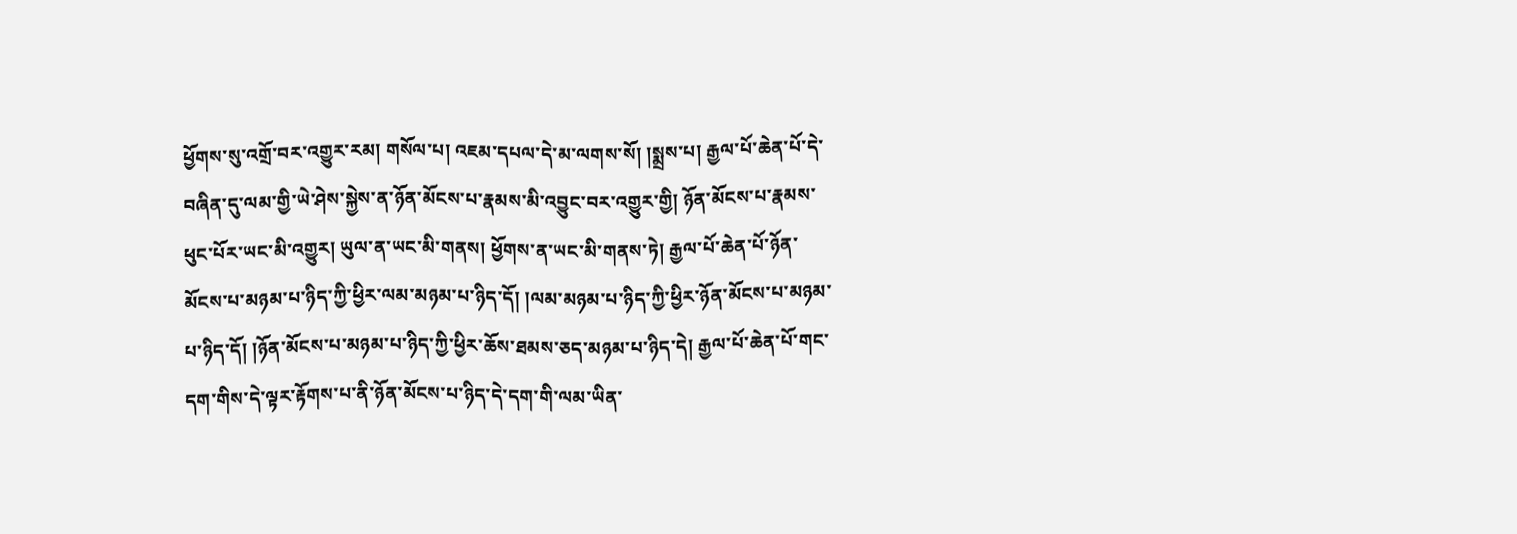ཕྱོགས་སུ་འགྲོ་བར་འགྱུར་རམ། གསོལ་པ། འཇམ་དཔལ་དེ་མ་ལགས་སོ། །སྨྲས་པ། རྒྱལ་པོ་ཆེན་པོ་དེ་བཞིན་དུ་ལམ་གྱི་ཡེ་ཤེས་སྐྱེས་ན་ཉོན་མོངས་པ་རྣམས་མི་འབྱུང་བར་འགྱུར་གྱི། ཉོན་མོངས་པ་རྣམས་ཕུང་པོར་ཡང་མི་འགྱུར། ཡུལ་ན་ཡང་མི་གནས། ཕྱོགས་ན་ཡང་མི་གནས་ཏེ། རྒྱལ་པོ་ཆེན་པོ་ཉོན་མོངས་པ་མཉམ་པ་ཉིད་ཀྱི་ཕྱིར་ལམ་མཉམ་པ་ཉིད་དོ། །ལམ་མཉམ་པ་ཉིད་ཀྱི་ཕྱིར་ཉོན་མོངས་པ་མཉམ་པ་ཉིད་དོ། །ཉོན་མོངས་པ་མཉམ་པ་ཉིད་ཀྱི་ཕྱིར་ཆོས་ཐམས་ཅད་མཉམ་པ་ཉིད་དེ། རྒྱལ་པོ་ཆེན་པོ་གང་དག་གིས་དེ་ལྟར་རྟོགས་པ་ནི་ཉོན་མོངས་པ་ཉིད་དེ་དག་གི་ལམ་ཡིན་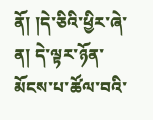ནོ། །དེ་ཅིའི་ཕྱིར་ཞེ་ན། དེ་ལྟར་ཉོན་མོངས་པ་ཚོལ་བའི་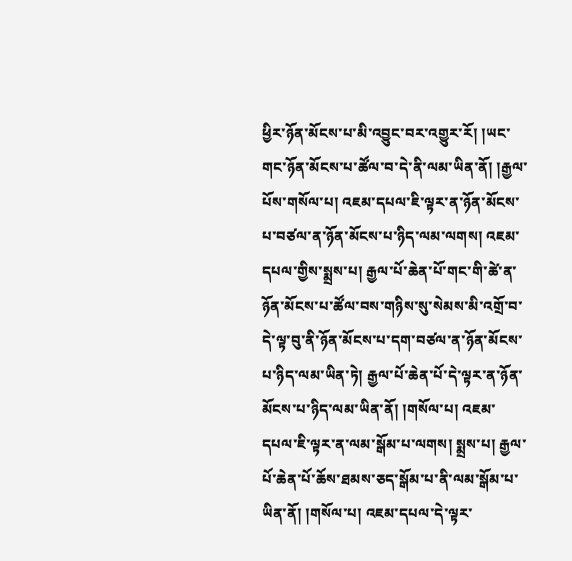ཕྱིར་ཉོན་མོངས་པ་མི་འབྱུང་བར་འགྱུར་རོ། །ཡང་གང་ཉོན་མོངས་པ་ཚོལ་བ་དེ་ནི་ལམ་ཡིན་ནོ། །རྒྱལ་པོས་གསོལ་པ། འཇམ་དཔལ་ཇི་ལྟར་ན་ཉོན་མོངས་པ་བཙལ་ན་ཉོན་མོངས་པ་ཉིད་ལམ་ལགས། འཇམ་དཔལ་གྱིས་སྨྲས་པ། རྒྱལ་པོ་ཆེན་པོ་གང་གི་ཚེ་ན་ཉོན་མོངས་པ་ཚོལ་བས་གཉིས་སུ་སེམས་མི་འགྲོ་བ་དེ་ལྟ་བུ་ནི་ཉོན་མོངས་པ་དག་བཙལ་ན་ཉོན་མོངས་པ་ཉིད་ལམ་ཡིན་ཏེ། རྒྱལ་པོ་ཆེན་པོ་དེ་ལྟར་ན་ཉོན་མོངས་པ་ཉིད་ལམ་ཡིན་ནོ། །གསོལ་པ། འཇམ་དཔལ་ཇི་ལྟར་ན་ལམ་སྒོམ་པ་ལགས། སྨྲས་པ། རྒྱལ་པོ་ཆེན་པོ་ཆོས་ཐམས་ཅད་སྒོམ་པ་ནི་ལམ་སྒོམ་པ་ཡིན་ནོ། །གསོལ་པ། འཇམ་དཔལ་དེ་ལྟར་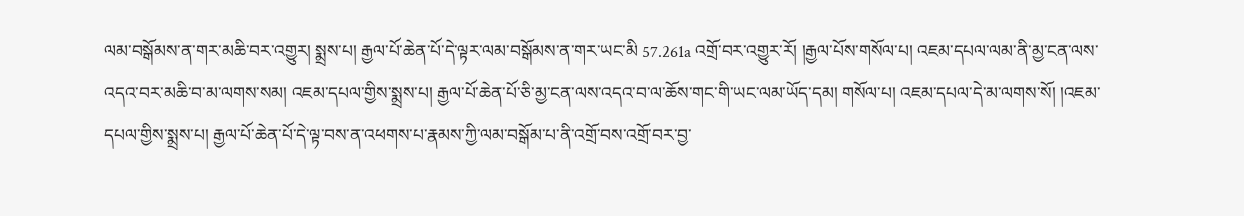ལམ་བསྒོམས་ན་གར་མཆི་བར་འགྱུར། སྨྲས་པ། རྒྱལ་པོ་ཆེན་པོ་དེ་ལྟར་ལམ་བསྒོམས་ན་གར་ཡང་མི 57.261a འགྲོ་བར་འགྱུར་རོ། །རྒྱལ་པོས་གསོལ་པ། འཇམ་དཔལ་ལམ་ནི་མྱ་ངན་ལས་འདའ་བར་མཆི་བ་མ་ལགས་སམ། འཇམ་དཔལ་གྱིས་སྨྲས་པ། རྒྱལ་པོ་ཆེན་པོ་ཅི་མྱ་ངན་ལས་འདའ་བ་ལ་ཆོས་གང་གི་ཡང་ལམ་ཡོད་དམ། གསོལ་པ། འཇམ་དཔལ་དེ་མ་ལགས་སོ། །འཇམ་དཔལ་གྱིས་སྨྲས་པ། རྒྱལ་པོ་ཆེན་པོ་དེ་ལྟ་བས་ན་འཕགས་པ་རྣམས་ཀྱི་ལམ་བསྒོམ་པ་ནི་འགྲོ་བས་འགྲོ་བར་བྱ་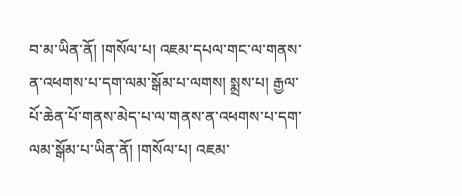བ་མ་ཡིན་ནོ། །གསོལ་པ། འཇམ་དཔལ་གང་ལ་གནས་ན་འཕགས་པ་དག་ལམ་སྒོམ་པ་ལགས། སྨྲས་པ། རྒྱལ་པོ་ཆེན་པོ་གནས་མེད་པ་ལ་གནས་ན་འཕགས་པ་དག་ལམ་སྒོམ་པ་ཡིན་ནོ། །གསོལ་པ། འཇམ་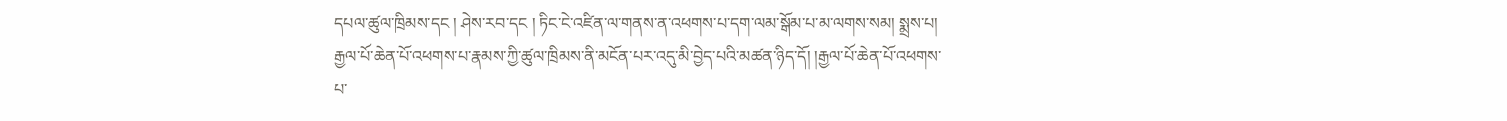དཔལ་ཚུལ་ཁྲིམས་དང ། ཤེས་རབ་དང ། ཏིང་ངེ་འཛིན་ལ་གནས་ན་འཕགས་པ་དག་ལམ་སྒོམ་པ་མ་ལགས་སམ། སྨྲས་པ། རྒྱལ་པོ་ཆེན་པོ་འཕགས་པ་རྣམས་ཀྱི་ཚུལ་ཁྲིམས་ནི་མངོན་པར་འདུ་མི་བྱེད་པའི་མཚན་ཉིད་དོ། །རྒྱལ་པོ་ཆེན་པོ་འཕགས་པ་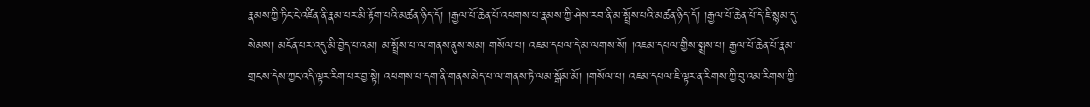རྣམས་ཀྱི་ཏིང་ངེ་འཛིན་ནི་རྣམ་པར་མི་རྟོག་པའི་མཚན་ཉིད་དོ། །རྒྱལ་པོ་ཆེན་པོ་འཕགས་པ་རྣམས་ཀྱི་ཤེས་རབ་ནི་མ་སྤྲོས་པའི་མཚན་ཉིད་དོ། །རྒྱལ་པོ་ཆེན་པོ་དེ་ཇི་སྙམ་དུ་སེམས། མངོན་པར་འདུ་མི་བྱེད་པ་འམ། མ་སྤྲོས་པ་ལ་གནས་ནུས་སམ། གསོལ་པ། འཇམ་དཔལ་དེ་མ་ལགས་སོ། །འཇམ་དཔལ་གྱིས་སྨྲས་པ། རྒྱལ་པོ་ཆེན་པོ་རྣམ་གྲངས་དེས་ཀྱང་འདི་ལྟར་རིག་པར་བྱ་སྟེ། འཕགས་པ་དག་ནི་གནས་མེད་པ་ལ་གནས་ཏེ་ལམ་སྒོམ་མོ། །གསོལ་པ། འཇམ་དཔལ་ཇི་ལྟར་ན་རིགས་ཀྱི་བུ་འམ་རིགས་ཀྱི་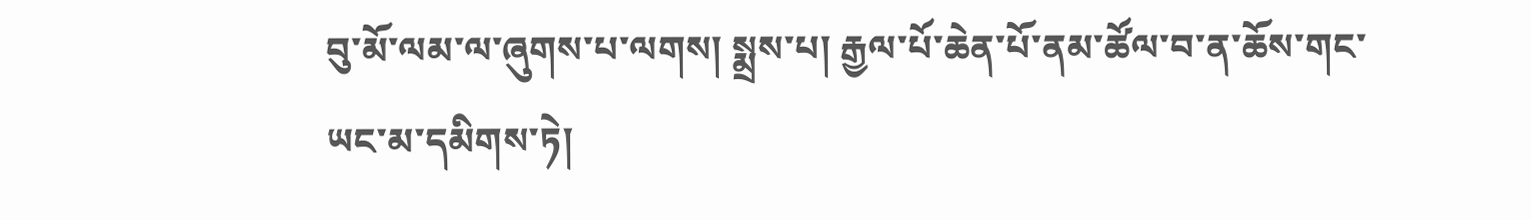བུ་མོ་ལམ་ལ་ཞུགས་པ་ལགས། སྨྲས་པ། རྒྱལ་པོ་ཆེན་པོ་ནམ་ཚོལ་བ་ན་ཆོས་གང་ཡང་མ་དམིགས་ཏེ།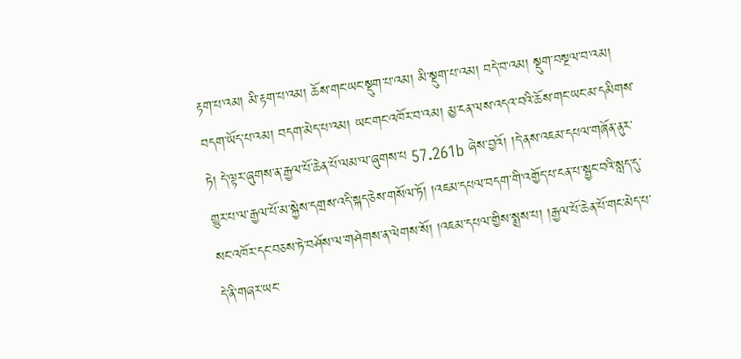རྟག་པ་འམ། མི་རྟག་པ་འམ། ཆོས་གང་ཡང་སྡུག་པ་འམ། མི་སྡུག་པ་འམ། བདེ་བ་འམ། སྡུག་བསྔལ་བ་འམ། བདག་ཡོད་པ་འམ། བདག་མེད་པ་འམ། ཡང་གང་འཁོར་བ་འམ། མྱ་ངན་ལས་འདའ་བའི་ཆོས་གང་ཡང་མ་དམིགས་ཏེ། དེ་ལྟར་ཞུགས་ན་རྒྱལ་པོ་ཆེན་པོ་ལམ་ལ་ཞུགས་པ 57.261b ཞེས་བྱའོ། །དེ་ནས་འཇམ་དཔལ་གཞོན་ནུར་གྱུར་པ་ལ་རྒྱལ་པོ་མ་སྐྱེས་དགྲས་འདི་སྐད་ཅེས་གསོལ་ཏོ། །འཇམ་དཔལ་བདག་གི་འགྱོད་པ་ངན་པ་སྦྱང་བའི་སླད་དུ་སང་འཁོར་དང་བཅས་ཏེ་བཤོས་ལ་གཤེགས་ན་ལེགས་སོ། །འཇམ་དཔལ་གྱིས་སྨྲས་པ། །རྒྱལ་པོ་ཆེན་པོ་གང་མེད་པ་དེ་ནི་གཞར་ཡང་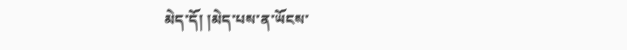མེད་དོ། །མེད་པས་ན་ཡོངས་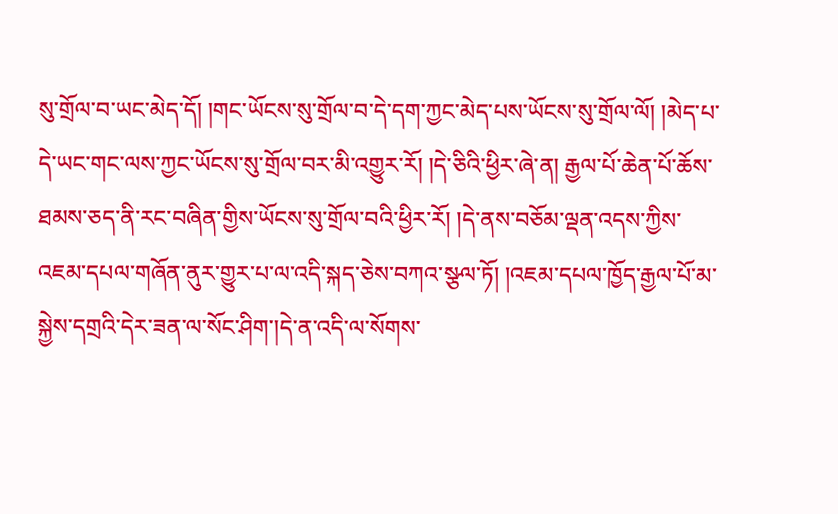སུ་གྲོལ་བ་ཡང་མེད་དོ། །གང་ཡོངས་སུ་གྲོལ་བ་དེ་དག་ཀྱང་མེད་པས་ཡོངས་སུ་གྲོལ་ལོ། །མེད་པ་དེ་ཡང་གང་ལས་ཀྱང་ཡོངས་སུ་གྲོལ་བར་མི་འགྱུར་རོ། །དེ་ཅིའི་ཕྱིར་ཞེ་ན། རྒྱལ་པོ་ཆེན་པོ་ཆོས་ཐམས་ཅད་ནི་རང་བཞིན་གྱིས་ཡོངས་སུ་གྲོལ་བའི་ཕྱིར་རོ། །དེ་ནས་བཅོམ་ལྡན་འདས་ཀྱིས་འཇམ་དཔལ་གཞོན་ནུར་གྱུར་པ་ལ་འདི་སྐད་ཅེས་བཀའ་སྩལ་ཏོ། །འཇམ་དཔལ་ཁྱོད་རྒྱལ་པོ་མ་སྐྱེས་དགྲའི་དེར་ཟན་ལ་སོང་ཤིག་།དེ་ན་འདི་ལ་སོགས་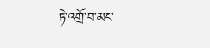ཏེ་འགྲོ་བ་མང་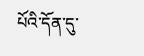པོའི་དོན་དུ་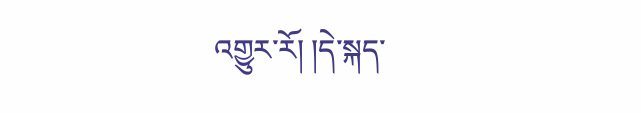འགྱུར་རོ། །དེ་སྐད་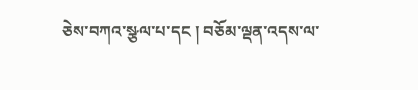ཅེས་བཀའ་སྩལ་པ་དང ། བཅོམ་ལྡན་འདས་ལ་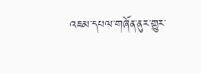འཇམ་དཔལ་གཞོན་ནུར་གྱུར་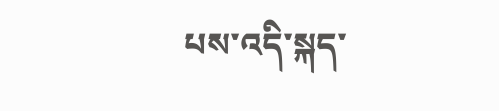པས་འདི་སྐད་